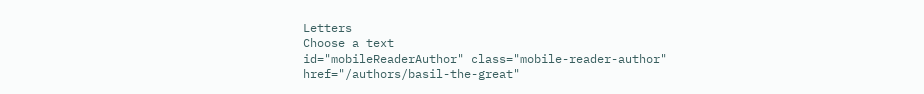Letters
Choose a text
id="mobileReaderAuthor" class="mobile-reader-author" href="/authors/basil-the-great"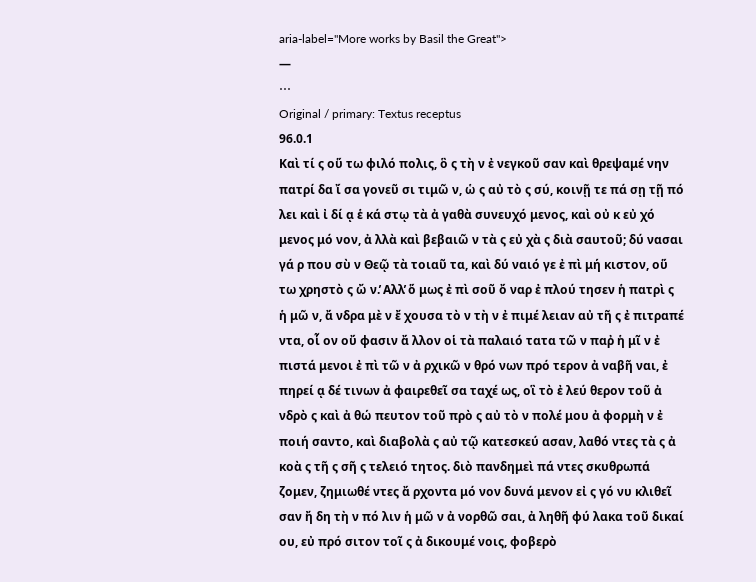aria-label="More works by Basil the Great">
—
⋯
Original / primary: Textus receptus
96.0.1
Καὶ τί ς οὕ τω φιλό πολις, ὃ ς τὴ ν ἐ νεγκοῦ σαν καὶ θρεψαμέ νην πατρί δα ἴ σα γονεῦ σι τιμῶ ν, ὡ ς αὐ τὸ ς σύ, κοινῇ τε πά σῃ τῇ πό λει καὶ ἰ δί ᾳ ἑ κά στῳ τὰ ἀ γαθὰ συνευχό μενος, καὶ οὐ κ εὐ χό μενος μό νον, ἀ λλὰ καὶ βεβαιῶ ν τὰ ς εὐ χὰ ς διὰ σαυτοῦ; δύ νασαι γά ρ που σὺ ν Θεῷ τὰ τοιαῦ τα, καὶ δύ ναιό γε ἐ πὶ μή κιστον, οὕ τω χρηστὸ ς ὤ ν.̓ Αλλ̓ ὅ μως ἐ πὶ σοῦ ὄ ναρ ἐ πλού τησεν ἡ πατρὶ ς ἡ μῶ ν, ἄ νδρα μὲ ν ἔ χουσα τὸ ν τὴ ν ἐ πιμέ λειαν αὐ τῆ ς ἐ πιτραπέ ντα, οἷ ον οὔ φασιν ἄ λλον οἱ τὰ παλαιό τατα τῶ ν παῤ ἡ μῖ ν ἐ πιστά μενοι ἐ πὶ τῶ ν ἀ ρχικῶ ν θρό νων πρό τερον ἀ ναβῆ ναι, ἐ πηρεί ᾳ δέ τινων ἀ φαιρεθεῖ σα ταχέ ως, οἳ τὸ ἐ λεύ θερον τοῦ ἀ νδρὸ ς καὶ ἀ θώ πευτον τοῦ πρὸ ς αὐ τὸ ν πολέ μου ἀ φορμὴ ν ἐ ποιή σαντο, καὶ διαβολὰ ς αὐ τῷ κατεσκεύ ασαν, λαθό ντες τὰ ς ἀ κοὰ ς τῆ ς σῆ ς τελειό τητος. διὸ πανδημεὶ πά ντες σκυθρωπά ζομεν, ζημιωθέ ντες ἄ ρχοντα μό νον δυνά μενον εἰ ς γό νυ κλιθεῖ σαν ἤ δη τὴ ν πό λιν ἡ μῶ ν ἀ νορθῶ σαι, ἀ ληθῆ φύ λακα τοῦ δικαί ου, εὐ πρό σιτον τοῖ ς ἀ δικουμέ νοις, φοβερὸ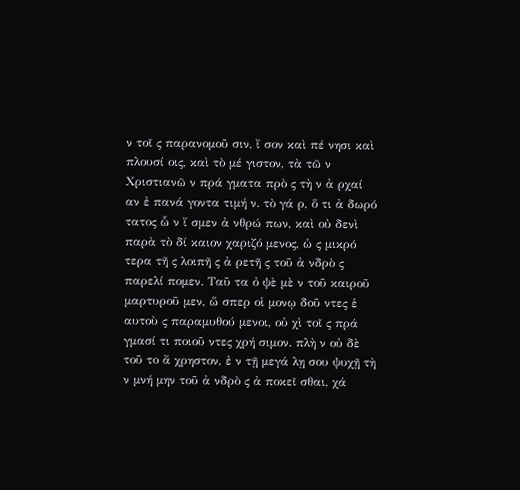ν τοῖ ς παρανομοῦ σιν, ἴ σον καὶ πέ νησι καὶ πλουσί οις, καὶ τὸ μέ γιστον, τὰ τῶ ν Χριστιανῶ ν πρά γματα πρὸ ς τὴ ν ἀ ρχαί αν ἐ πανά γοντα τιμή ν. τὸ γά ρ, ὅ τι ἀ δωρό τατος ὧ ν ἴ σμεν ἀ νθρώ πων, καὶ οὐ δενὶ παρὰ τὸ δί καιον χαριζό μενος, ὡ ς μικρό τερα τῆ ς λοιπῆ ς ἀ ρετῆ ς τοῦ ἀ νδρὸ ς παρελί πομεν. Ταῦ τα ὀ ψὲ μὲ ν τοῦ καιροῦ μαρτυροῦ μεν, ὥ σπερ οἱ μονῳ δοῦ ντες ἑ αυτοὺ ς παραμυθού μενοι, οὐ χὶ τοῖ ς πρά γμασί τι ποιοῦ ντες χρή σιμον. πλὴ ν οὐ δὲ τοῦ το ἄ χρηστον, ἐ ν τῇ μεγά λῃ σου ψυχῇ τὴ ν μνή μην τοῦ ἀ νδρὸ ς ἀ ποκεῖ σθαι, χά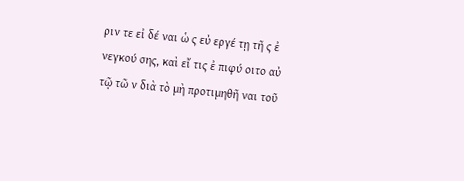ριν τε εἰ δέ ναι ὡ ς εὐ εργέ τῃ τῆ ς ἐ νεγκού σης, καὶ εἴ τις ἐ πιφύ οιτο αὐ τῷ τῶ ν διὰ τὸ μὴ προτιμηθῆ ναι τοῦ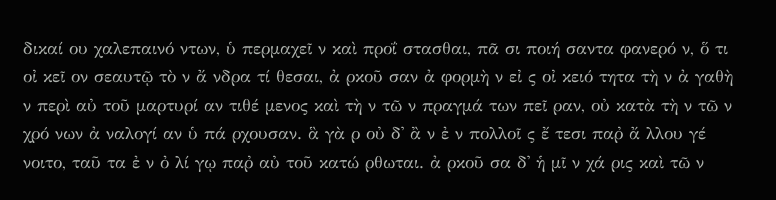δικαί ου χαλεπαινό ντων, ὑ περμαχεῖ ν καὶ προΐ στασθαι, πᾶ σι ποιή σαντα φανερό ν, ὅ τι οἰ κεῖ ον σεαυτῷ τὸ ν ἄ νδρα τί θεσαι, ἀ ρκοῦ σαν ἀ φορμὴ ν εἰ ς οἰ κειό τητα τὴ ν ἀ γαθὴ ν περὶ αὐ τοῦ μαρτυρί αν τιθέ μενος καὶ τὴ ν τῶ ν πραγμά των πεῖ ραν, οὐ κατὰ τὴ ν τῶ ν χρό νων ἀ ναλογί αν ὑ πά ρχουσαν. ἃ γὰ ρ οὐ δ̓ ἂ ν ἐ ν πολλοῖ ς ἔ τεσι παῤ ἄ λλου γέ νοιτο, ταῦ τα ἐ ν ὀ λί γῳ παῤ αὐ τοῦ κατώ ρθωται. ἀ ρκοῦ σα δ̓ ἡ μῖ ν χά ρις καὶ τῶ ν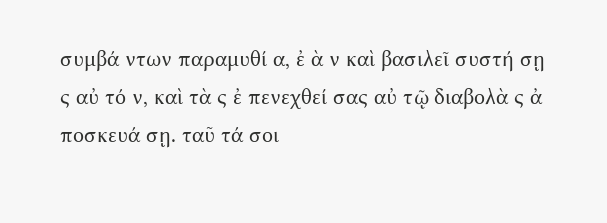συμβά ντων παραμυθί α, ἐ ὰ ν καὶ βασιλεῖ συστή σῃ ς αὐ τό ν, καὶ τὰ ς ἐ πενεχθεί σας αὐ τῷ διαβολὰ ς ἀ ποσκευά σῃ. ταῦ τά σοι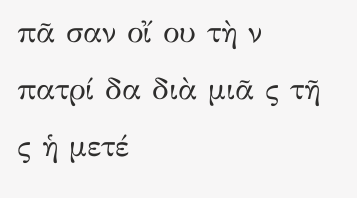πᾶ σαν οἴ ου τὴ ν πατρί δα διὰ μιᾶ ς τῆ ς ἡ μετέ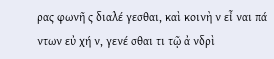ρας φωνῆ ς διαλέ γεσθαι, καὶ κοινὴ ν εἶ ναι πά ντων εὐ χή ν, γενέ σθαι τι τῷ ἀ νδρὶ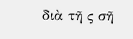διὰ τῆ ς σῆ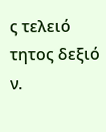ς τελειό τητος δεξιό ν.